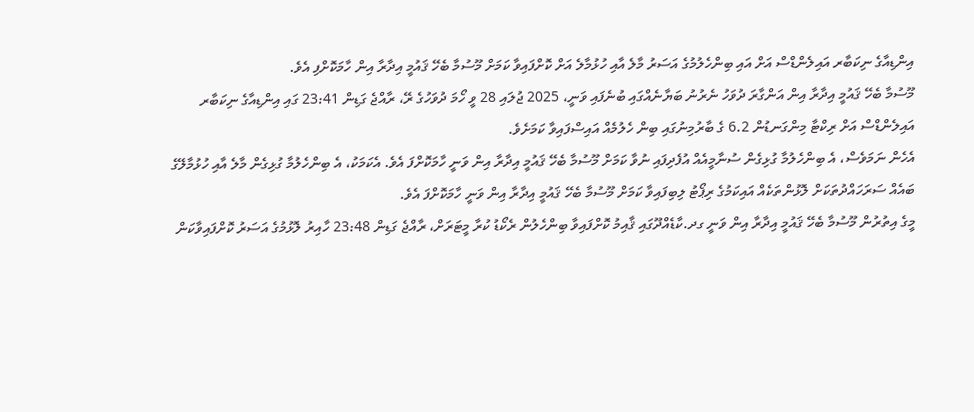އިންޑިއާގެ ނިކަބާރ އައިލެންޑްސް އަށް އައި ބިންހެލުމުގެ އަސަރު މާލެ އާއި ހުޅުމާލެ އަށް ކޮށްފައިވާ ކަމަށް މޫސުމާ ބެހޭ ޤައުމީ އިދާރާ އިން ހާމަކޮށްފި އެވެ.
މޫސުމާ ބެހޭ ޤައުމީ އިދާރާ އިން އަންގާރަ ދުވަހު ނެރުނު ބަޔާނެއްގައި ބުނެފައި ވަނީ، 2025 ޖުލައި 28 ވީ ހޯމަ ދުވަހުގެ ރޭ، ރާއްޖެ ގަޑިން 23:41 ގައި އިންޑިއާގެ ނިކަބާރ އައިލެންޑްސް އަށް ރިކްޓާ މިންގަނޑުން 6.2 ގެ ބާރުމިނުގައި ބިން ހެލުމެއް އައިސްފައިވާ ކަމަށެވެ.
އެހެން ނަމަވެސް، އެ ބިންހެލުމާ ގުޅިގެން ސުނާމީއެއް އުފެދިފައި ނުވާ ކަމަށް މޫސުމާ ބެހޭ ޤައުމީ އިދާރާ އިން ވަނީ ހާމަކޮށްފަ އެވެ. އެކަމަކު، އެ ބިންހެލުމާ ގުޅިގެން މާލެ އާއި ހުޅުމާލޭގެ ބައެއް ސަރަހައްދުތަކަށް ލޮޅުންތަކެއް އައިކަމުގެ ރިޕޯޓު ލިބިފައިވާ ކަމަށް މޫސުމާ ބެހޭ ޤައުމީ އިދާރާ އިން ވަނީ ހާމަކޮށްފަ އެވެ.
މީގެ އިތުރުން މޫސުމާ ބެހޭ ޤައުމީ އިދާރާ އިން ވަނީ ގދ.ކާޑެއްދޫގައި ޤާއިމު ކޮށްފައިވާ ބިންހެލުން ރެކޯޑު ކުރާ މީޓަރަށް، ރާއްޖެ ގަޑިން 23:48 ހާއިރު ލޮޅުމުގެ އަސަރު ކޮށްފައިވާކަން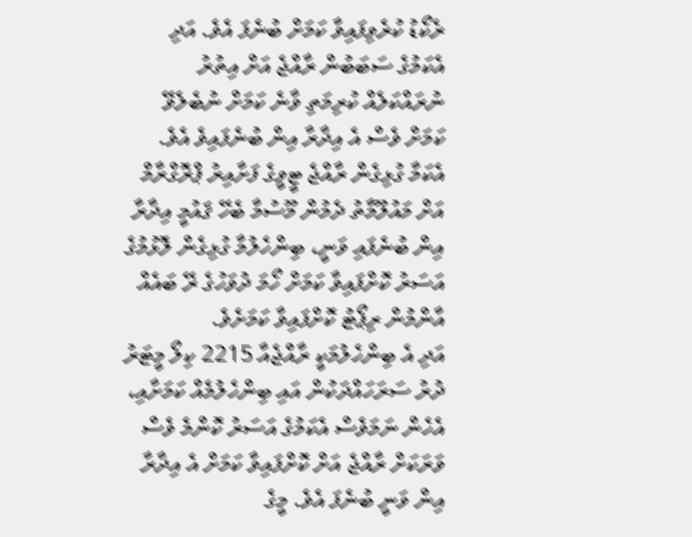ރެކޯޑު ކުރެވިފައިވާ ކަމަށް ބުނެފަ އެވެ. އަދި އެކަމުގެ ސަބަބުން ރާއްޖެ އަށް އިތުރު ނުރައްކަލެއް ކުރިމަތި ވާނެ ކަމަށް ނުބެލެވޭ ކަމަށް ވެސް އެ އިދާރާ އިން ބުނެފައިވެ އެވެ.
އެކަމާ ގުޅިގެން ރާއްޖެ ޓީވީގެ ފަށާއިރު ޕްރޮގްރާމް އަށް މައުލޫމާތު ދެމުން މޫސުމާ ބެހޭ ޤައުމީ އިދާރާ އިން ބުނެފައި ވަނީ، ބިންހެލުމާ ގުޅިގެން ލޮޅުމުގެ އަސަރު ކޮށްފައިވާ ކަމަށް ހޯމަ ދުވަހުގެ ރޭ ބައެއް އާންމުން ރިޕޯޓު ކޮށްފައިވާ ކަމަށެވެ.
އަދި އެ ބިންހެލުމަކީ ރާއްޖެއާ 2215 ކިލޯ މީޓަރު ދުރު ސަރަހައްދަކުން އައި ބިންހެލުމެއް ކަމަށާއި، އެހެން ނަމަވެސް އެކަމުގެ އަސަރު ކޮންމެ ވެސް ވަރަކަށް ރާއްޖެ އަށް ކޮށްފައިވާ ކަމަށް އެ އިދާރާ އިން ވަނީ ބުނެފަ އެވެ. މީގެ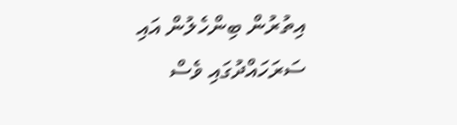އިތުރުން ބިންހެލުން އައި ސަރަހައްދުގައި ވެސް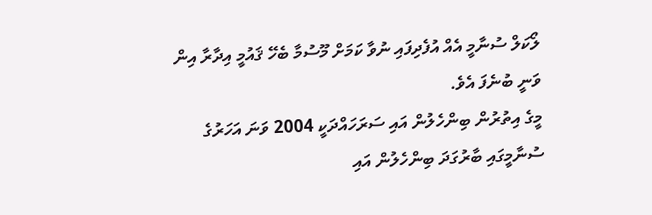ލޯކަލް ސުނާމީ އެއް އުފެދިފައި ނުވާ ކަމަށް މޫސުމާ ބެހޭ ޤައުމީ އިދާރާ އިން ވަނީ ބުނެފަ އެވެ.
މީގެ އިތުރުން ބިންހެލުން އައި ސަރަހައްދަކީ 2004 ވަނަ އަހަރުގެ ސުނާމީގައި ބާރުގަދަ ބިންހެލުން އައި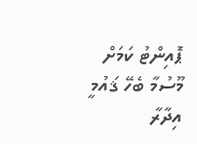ޕޮއިންޓު ކަމަށް މޫސުމާ ބެހޭ ޤައުމީ އިދާރާ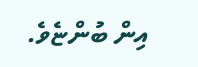އިން ބުންޏެވެ.